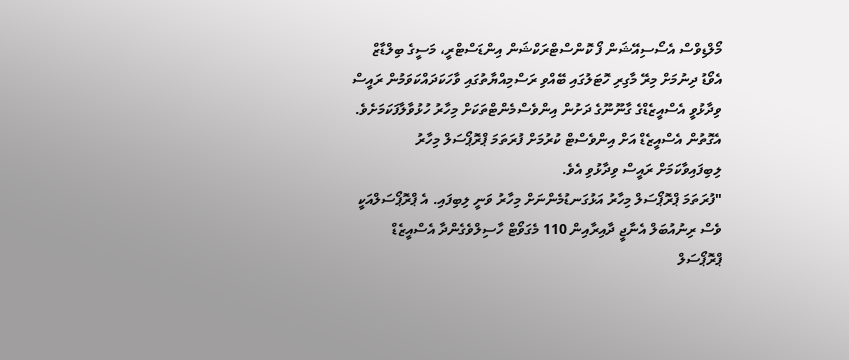މޯލްޑިވްސް އެސޯސިއޭޝަން ފޯ ކޮންސްޓްރަކްޝަން އިންޑަސްޓްރީ، މަސީގެ ބިލްޑާޒް އެވޯޑު ދިނުމަށް މިރޭ މާގިރި ހޮޓަލުގައި ބޭއްވި ރަސްމިއްޔާތުގައި ވާހަކަދައްކަވަމުން ރައީސް ވިދާޅުވީ އެސްއީޒެޑްގެ ގާނޫނޫގެ ދަށުން އިންވެސްމެންޓްތަކަށް މިހާރު ހުޅުވާލާފަކަމަށެވެ.
އެގޮތުން އެސްއީޒެޑް އަށް އިންވެސްޓް ކުރުމަށް ފުރަތަމަ ޕްރޮޕޯސަލް މިހާރު ލިބިފައިވާކަމަށް ރައީސް ވިދާޅުވި އެވެ.
"ފުރަތަމަ ޕްރޮޕޯސަލް މިހާރު އަޅުގަނޑުމެންނަށް މިހާރު ވަނީ ލިބިފައި. އެ ޕްރޮޕޯސަލްއަކީ ވެސް ރިނުއުބަލް އެނާޖީ ދާއިރާއިން 110 މެގަވޯޓް ހާސިލްވެގެންދާ އެސްއީޒެޑް ޕްރޮޕޯސަލް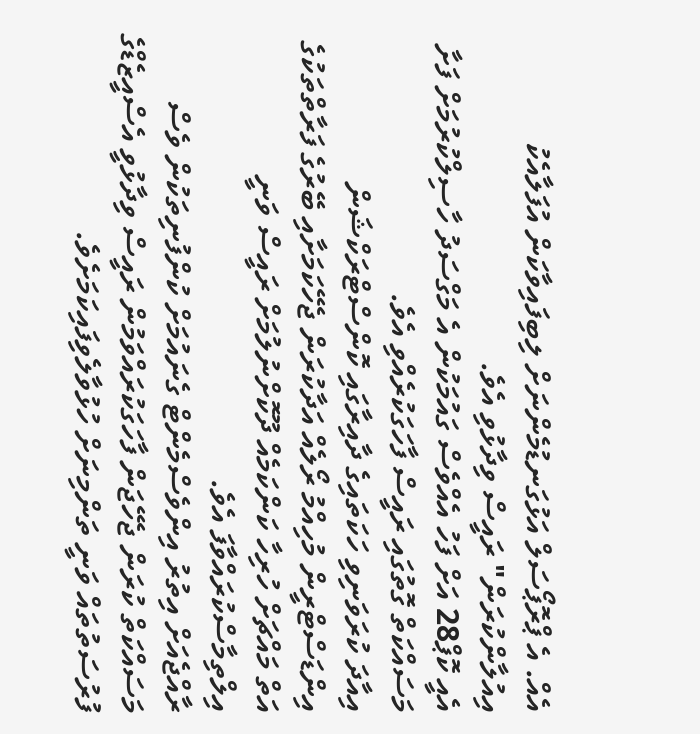އެއް. އެ ޕްރޮޕޯސަލް އަޅުގަނޑުމެންނަށް ލިބިފައިވާކަން އުފަލާއެކު އިއުލާންކުރަން" ރައީސް ވިދާޅުވި އެވެ.
އެއީ ކޮޕް28 އަށް ފަހު އެއްވެސް ގައުމަކުން އެ މަގްސަދު ހާސިލްކުރުމަށް ފަށާ މަސައްކަތް ގޮތުގައި ރައީސް ފާހަގަކުރެއްވި އެވެ.
އިއާދަ ކުރަވަނިވި ހަކަތައިގެ ދާއިރާގައި ކޮންސްޓްރަކްޝަން އިންޑަސްޓްރީން މުހިއްމު ރޯލެއް އަދާކުރަން ޖެހޭކަމަށާއި ބޭރުގެ ފަރާތްތަކުގެ އަތް މައްޗަށް ހުރިހާ ކަންކަމެއް ދޫކޮށްނުލުމަށް ރައީސް ވަނީ އިލްތިމާސްކުރައްވާފަ އެވެ.
ރާއްޖެއަށް އިތުރު އިންވެސްމެންޓް ގެނައުމަށް ކުންފުނިތަކުން ވެސް މަސައްކަތް ކުރަން ޖެހޭޖަން ފާހަގަކުރައްވަމުން ރައީސް ވިދާޅުވީ އެސްއީޒެޑްގެ ފުރުސަތުތައް ވަނީ ތަންމިނަށް ހުޅުވާލެވިފައިކަމަށެވެ.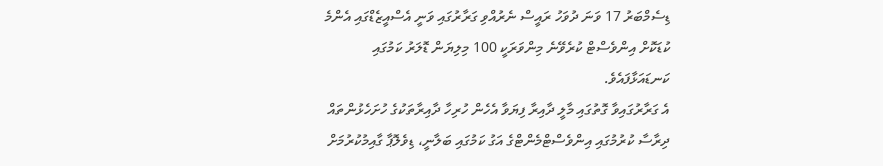ޑިސެމްބަރު 17 ވަނަ ދުވަހު ރައީސް ނެރުއްވި ގަރާރުގައި ވަނީ އެސްއީޒެޑްގައި އެންމެ ކުޑަކޮށް އިންވެސްޓް ކުރެވޭނެ މިންވަރަކީ 100 މިލިޔަން ޑޮލަރު ކަމުގައި ކަނޑައަޅާފައެވެ.
އެ ގަރާރުގައިވާ ގޮތުގައި މާލީ ދާއިރާ ފިޔަވާ އެހެން ހުރިހާ ދާއިރާތަކުގެ ހުށަހެޅުންތައް ދިރާސާ ކުރުމުގައި އިންވެސްޓްމެންޓްގެ އަގު ކަމުގައި ބަލާނީ، ޑިވެލޮޕާ ގާއިމުކުރުމަށް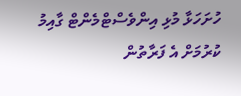ހުށަހަޅާ މުޅި އިންވެސްޓްމެންޓް ގާއިމު ކުރުމަށް އެ ފަރާތުން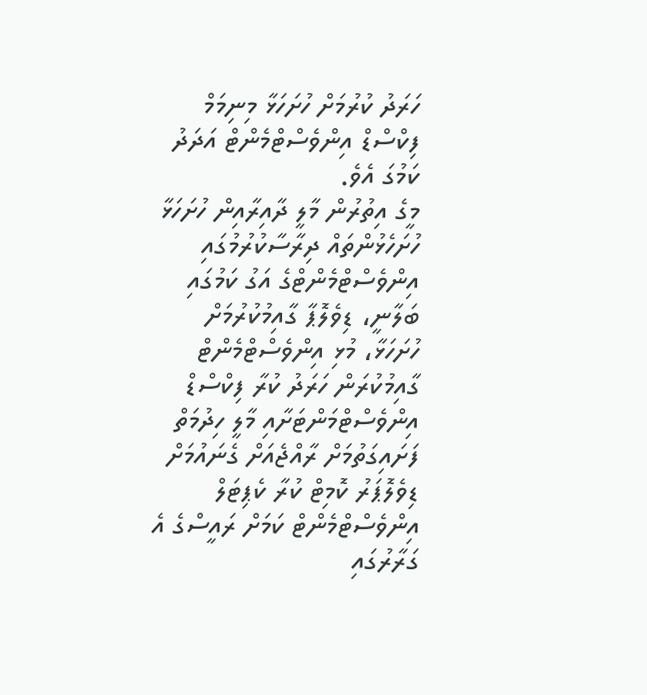ހަރަދު ކުރުމަށް ހުށަހަޅާ މިނިމަމް ފިކްސްޑް އިންވެސްޓްމެންޓް އަދަދު ކަމުގަ އެވެ.
މީގެ އިތުރުން މާލީ ދާއިރާއިން ހުށަހަޅާ ހުށަހެޅުންތައް ދިރާސާކުރުމުގައި އިންވެސްޓްމެންޓްގެ އަގު ކަމުގައި ބަލާނީ، ޑިވެލޮޕާ ގާއިމުކުރުމަށް ހުށަހަޅާ، މުޅި އިންވެސްޓްމެންޓް ގާއިމުކުރަން ހަރަދު ކުރާ ފިކްސްޑް އިންވެސްޓްމަންޓަށާއި މާލީ ހިދުމަތް ފަށައިގަތުމަށް ރާއްޖެއަށް ގެނައުމަށް ޑިވެލޮޕަރު ކޮމިޓް ކުރާ ކެޕިޓަލް އިންވެސްޓްމެންޓް ކަމަށް ރައީސްގެ އެ ގަރާރުގައި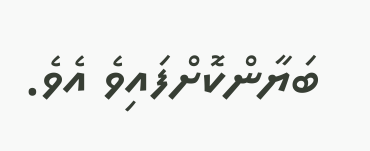ބަޔާންކޮށްފައިވެ އެވެ.